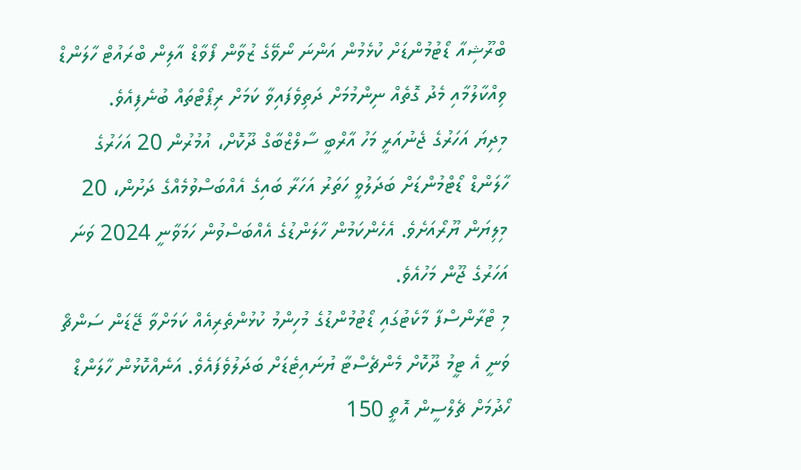ބްރޫޝިއާ ޑޯޓުމުންޑަށް ކުޅެމުން އަންނަ ނޯވޭގެ ޒުވާން ފޯވާޑް އާލިން ބްރައުޓް ހާލަންޑް ވިއްކާލުމާއި މެދު ގޮތެއް ނިންމުމަށް ދަތިވެފައިވާ ކަމަށް ރިޕޯޓްތައް ބުނެފިއެވެ.
މިދިޔަ އަހަރުގެ ޖެނުއަރީ މަހު އާރްބީ ސާލްޒްބާގް ދޫކޮށް، އުމުރުން 20 އަހަރުގެ ހާލަންޑް ޑޯޓްމުންޑަށް ބަދަލުވީ ހަތަރު އަހަރާ ބައިގެ އެއްބަސްވުމެއްގެ ދަށުން، 20 މިލިޔަން ޔޫރޯއަށެވެ. އެހެންކަމުން ހާލަންޑުގެ އެއްބަސްވުން ހަމަވާނީ 2024 ވަނަ އަހަރުގެ ޖޫން މަހުއެވެ.
މި ޓްރާންސްފާ މާކެޓުގައި ޑޯޓުމުންޑުގެ މުހިންމު ކުޅުންތެރިއެއް ކަމަށްވާ ޖޭޑަން ސަންޗޯ ވަނީ އެ ޓީމު ދޫކޮށް މެންޗެސްޓާ ޔުނައިޓެޑަށް ބަދަލުވެފައެވެ. އަނެއްކޮޅުން ހާލަންޑް ހޯދުމަށް ޗެލްސީން އޮތީ 150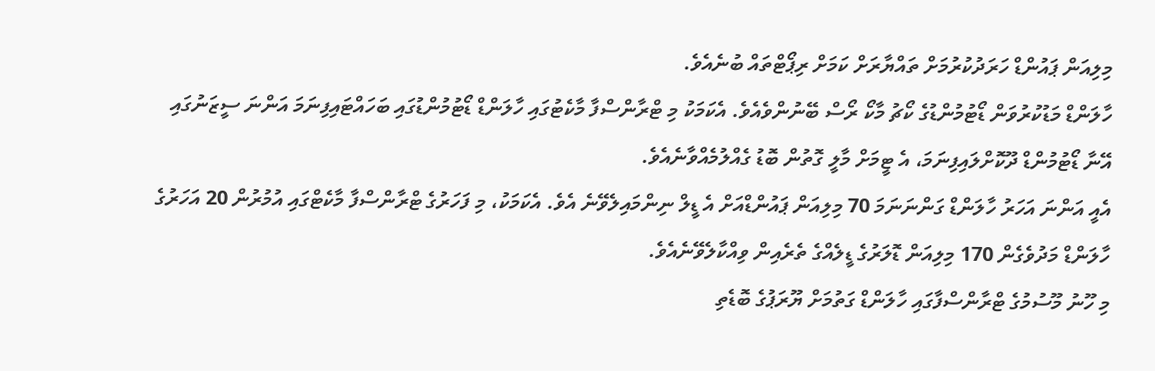މިލިއަން ޕައުންޑް ހަރަދުކުރުމަށް ތައްޔާރަށް ކަމަށް ރިޕޯޓްތައް ބުނެއެވެ.
ހާލަންޑް މަޑުކުރުވަން ޑޯޓުމުންޑުގެ ކޯޗު މާކޯ ރޯސް ބޭނުންވެއެވެ. އެކަމަކު މި ޓްރާންސްފާ މާކެޓުގައި ހާލަންޑް ޑޯޓުމުންޑުގައި ބަހައްޓައިފިނަމަ އަންނަ ސީޒަނުގައި އޭނާ ޑޯޓުމުންޑް ދޫކޮށްލައިފިނަމަ، އެ ޓީމަށް މާލީ ގޮތުން ބޮޑު ގެއްލުމެއްވާނެއެވެ.
އެއީ އަންނަ އަހަރު ހާލަންޑް ގަންނަނަމަ 70 މިލިއަން ޕައުންޑްއަށް އެ ޑީލް ނިންމައިލެވޭނެ އެވެ. އެކަމަކު، މި ފަހަރުގެ ޓްރާންސްފާ މާކެޓްގައި އުމުރުން 20 އަހަރުގެ ހާލަންޑް މަދުވެގެން 170 މިލިއަން ޑޮލަރުގެ ޑީލެއްގެ ތެރެއިން ވިއްކާލެވޭނެއެވެ.
މި ހޫނު މޫސުމުގެ ޓްރާންސްފާގައި ހާލަންޑް ގަތުމަށް ޔޫރަޕުގެ ބޮޑެތި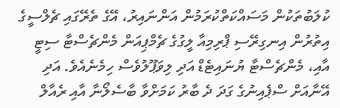ކުލަބުތަކުން މަސައްކަތްކުރަމުން އަންނައިރު، އޭގެ ތެރޭގައި ޗެލްސީގެ އިތުރުން އިނގިރޭސި ޕްރިމިއާ ލީގުގެ ޗެމްޕިއަން މެންޗެސްޓާ ސިޓީ އާއި، މެންޗެސްޓާ ޔުނައިޓެޑް އަދި ލިވަޕޫލުވެސް ހިމެނެއެވެ. އަދި އޭނާއަށް ސްޕެއިނުގެ ގަދަ ދެ ބާރު ކަމަށްވާ ބާސެލޯނާ އާއި ރެއާލް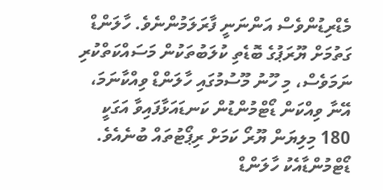މެޑްރިޑުންވެސް އަންނަނީ ފާރަލަމުންނެވެ. ހާލަންޑް ގަތުމަށް ޔޫރަޕުގެ ބޮޑެތި ކުލަބުތަކުން މަސައްކަތްކުރި ނަމަވެސް، މި ހޫނު މޫސުމުގައި ހާލަންޑް ވިއްކާނަމަ، އޭނާ ވިއްކަން ޑޯޓްމުންޑުން ކަނޑައަޅާފައިވާ އަގަކީ 180 މިލިޔަން ޔޫރޯ ކަމަށް ރިޕޯޓުތައް ބުނެއެވެ.
ޑޯޓްމުންޑާއެކު ހާލަންޑް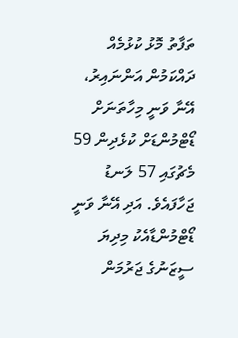ތަފާތު މޮޅު ކުޅުމެއް ދައްކަމުން އަންނައިރު، އޭނާ ވަނީ މިހާތަނަށް ޑޯޓްމުންޑަށް ކުޅެދިން 59 މެޗުގައި 57 ލަނޑު ޖަހާފައެވެ. އަދި އޭނާ ވަނީ ޑޯޓްމުންޑާއެކު މިދިޔަ ސީޒަނުގެ ޖަރުމަން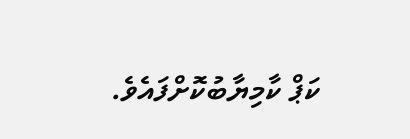ކަޕް ކާމިޔާބުކޮށްފައެވެ.